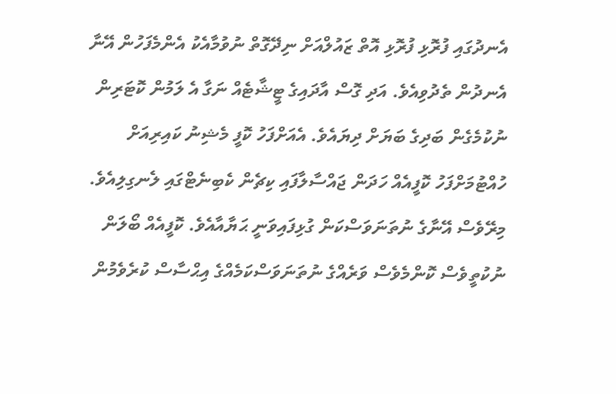އެނދުގައި ފުރޮޅި ފުރޮޅި އޮތް ޒައުލްއަށް ނިދޭގޮތް ނުވުމާއެކު އެންމެފަހުން އޭނާ އެނދުން ތެދުވިއެވެ. އަދި ގޮސް އާދައިގެ ޓީޝާޓެއް ނަގާ އެ ލަމުން ކޮޓަރިން ނުކުމެގެން ބަދިގެ ބަޔަށް ދިޔައެވެ. އެއަށްފަހު ކޮފީ މެޝިނު ކައިރިއަށް ހުއްޓުމަށްފަހު ކޮފީއެއް ހަދަން ޖައްސާލާފައި ކިޗެން ކެބިނެޓްގައި ލެނގިލިއެވެ.
މިރޭވެސް އޭނާގެ ނުތަނަވަސްކަން ގުޅިފައިވަނީ ޙަޔާއާއެވެ. ކޮފީއެއް ބޯލަން ނުކުތީވެސް ކޮންމެވެސް ވަރެއްގެ ނުތަނަވަސްކަމެއްގެ އިޙްސާސް ކުރެވެމުން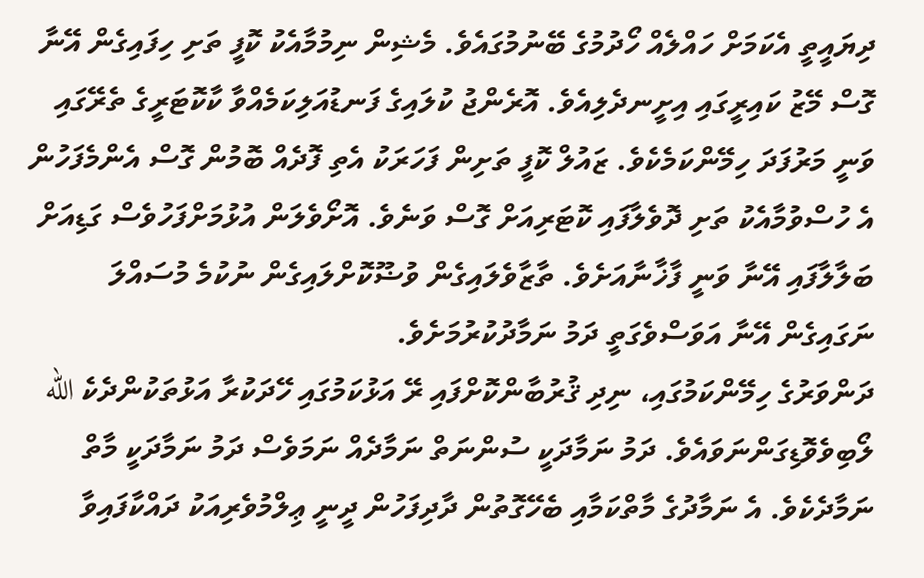ދިޔައީތީ އެކަމަށް ހައްލެއް ހޯދުމުގެ ބޭނުމުގައެވެ. މެޝިން ނިމުމާއެކު ކޮފީ ތަށި ހިފައިގެން އޭނާ ގޮސް މޭޒު ކައިރީގައި އިށީނދެލިއެވެ. އޮރެންޖު ކުލައިގެ ފަނޑުއަލިކަމެއްވާ ކާކޮޓަރީގެ ތެރޭގައި ވަނީ މަރުފަދަ ހިމޭންކަމެކެވެ. ޒައުލް ކޮފީ ތަށިން ފަހަރަކު އެތި ފޮދެއް ބޮމުން ގޮސް އެންމެފަހުން އެ ހުސްވުމާއެކު ތަށި ދޮވެލާފައި ކޮޓަރިއަށް ގޮސް ވަނެވެ. އޮށޯވެލަން އުޅުމަށްފަހުވެސް ގަޑިއަށް ބަލާލާފައި އޭނާ ވަނީ ފާޚާނާއަށެވެ. ތާޒާވެލައިގެން ވުޟޫކޮށްލައިގެން ނުކުމެ މުސައްލަ ނަގައިގެން އޭނާ އަވަސްވެގަތީ ދަމު ނަމާދުކުރުމަށެވެ.
ދަންވަރުގެ ހިމޭންކަމުގައި، ނިދި ޤުރުބާންކޮށްފައި ރޭ އަޅުކަމުގައި ހޭދަކުރާ އަޅުތަކުންދެކެ الله ލޯބިވެވޮޑިގަންނަވައެވެ. ދަމު ނަމާދަކީ ސުންނަތް ނަމާދެއް ނަމަވެސް ދަމު ނަމާދަކީ މާތް ނަމާދެކެވެ. އެ ނަމާދުގެ މާތްކަމާއި ބެހޭގޮތުން ދާދިފަހުން ދީނީ ޢިލްމުވެރިއަކު ދައްކާފައިވާ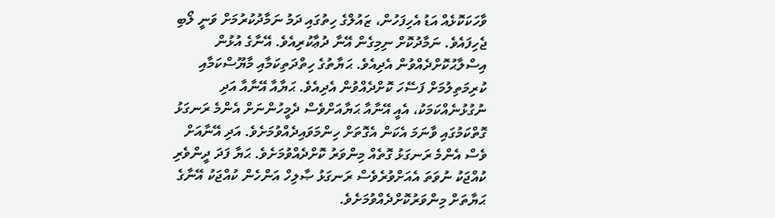ވާހަކަކޮޅެއް އަޑު އެހިފަހުން، ޒައުލްގެ ހިތުގައި ދަމު ނަމާދުކުރުމަށް ވަނީ ލޯބި ޖެހިފައެވެ. ނަމާދުކޮށް ނިމިގެން އޭނާ ދުޢާކުރިއެވެ. އޭނާގެ އުޅުން އިސްލާޙުކޮށްދެއްވުން އެދިއެވެ. ޙަޔާތުގެ ހިތްދަތިކަމާއި މާޔޫސްކަމާއި ކުރިމަތިލުމަށް ފަސޭހަ ކޮށްދެއްވުން އެދިއެވެ. ޙަޔާއާ އޭނާއާ އަދި ނުގުޅުނެއްކަމަކު، އެއީ އޭނާއާ ޙަޔާއަށްވެސް ދެމީހުންނަށް އެންމެ ރަނގަޅު ގޮތްކަމުގައި ވާނަމަ އެކަން އެގޮތަށް ހިންމަވައިދެއްވުމަށެވެ. އަދި އޭނާއަށް ވެސް އެންމެ ރަނގަޅު ގޮތެއް މިންވަރު ކޮށްދެއްވުމަށެވެ. ޙަޔާ ފަދަ ދީންވެރި ކުއްޖަކު ނުވަތަ އެއަށްވުރެވެސް ރަނގަޅު ޞާލިހް އަންހެން ކުއްޖަކު އޭނާގެ ޙަޔާތަށް މިންވަރުކޮށްދެއްވުމަށެވެ.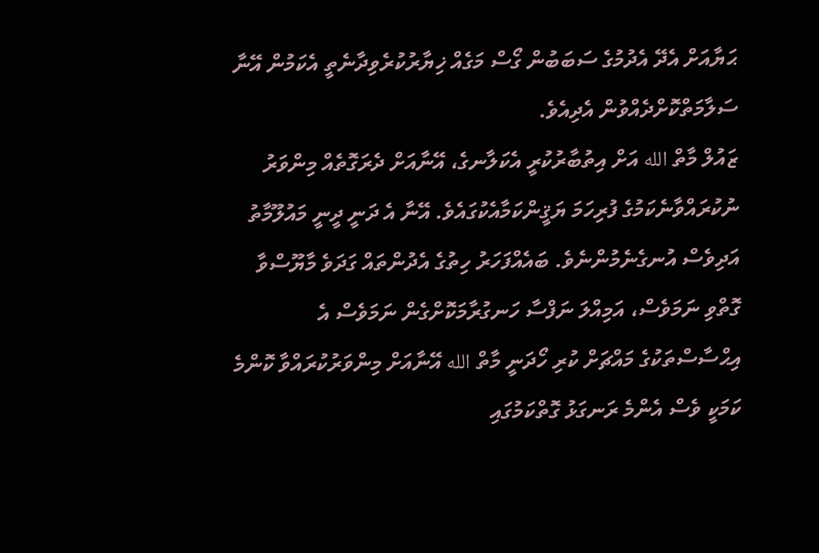ޙަޔާއަށް އެދޭ އެދުމުގެ ސަބަބުން ގޯސް މަގެއް ޚިޔާރުކުރެވިދާނެތީ އެކަމުން އޭނާ ސަލާމަތްކޮށްދެއްވުން އެދިއެވެ.
ޒައުލް މާތް الله އަށް އިތުބާރުކުރީ އެކަލާނގެ، އޭނާއަށް ދެރަގޮތެއް މިންވަރު ނުކުރައްވާނެކަމުގެ ފުރިހަމަ ޔަޤީންކަމާއެކުގައެވެ. އޭނާ އެ ދަނީ ދީނީ މައުލޫމާތު އަދިވެސް އުނގެނެމުންނެވެ. ބައެއްފަހަރު ހިތުގެ އެދުންތައް ގަދަވެ މާޔޫސްވާ ގޮތްވި ނަމަވެސް، އަމިއްލަ ނަފްސާ ހަނގުރާމަކޮށްގެން ނަމަވެސް އެ އިޙްސާސްތަކުގެ މައްޗަށް ކުރި ހޯދަނީ މާތް الله އޭނާއަށް މިންވަރުކުރައްވާ ކޮންމެ ކަމަކީ ވެސް އެންމެ ރަނގަޅު ގޮތްކަމުގައި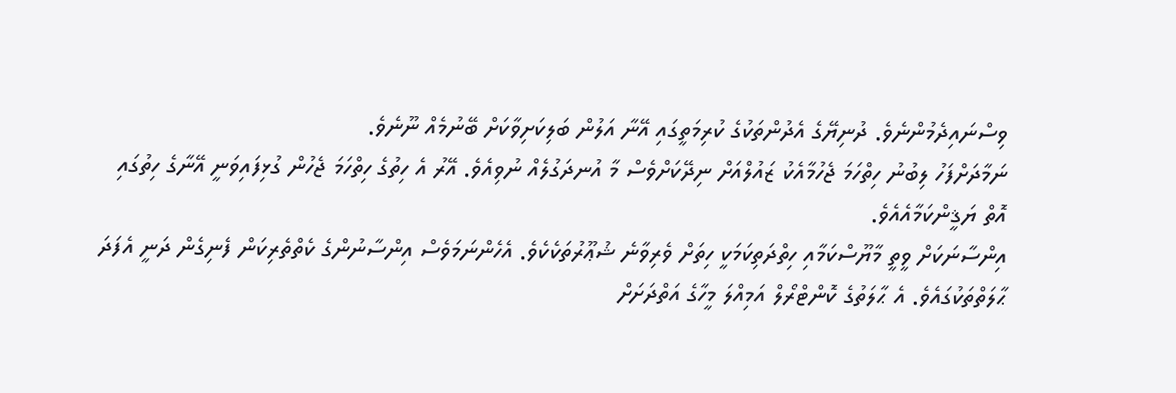ވިސްނައިދެމުންނެވެ. ދުނިޔޭގެ އެދުންތަކުގެ ކުރިމަތީގައި އޭނާ އަލުން ބަލިކަށިވާކަށް ބޭނުމެއް ނޫނެވެ.
ނަމާދަށްފަހު ލިބުނު ހިތްހަމަ ޖެހުމާއެކު ޒައުލްއަށް ނިދޭކަށްވެސް މާ އުނދަގުލެއް ނުވިއެވެ. އޭރު އެ ހިތުގެ ހިތްހަމަ ޖެހުން ގުޅިފައިވަނީ އޭނާގެ ހިތުގައި އޮތް ޔަޤީންކަމާއެއެވެ.
އިންސާނަކަށް ވީތީ މާޔޫސްކަމާއި ހިތްދަތިކަމަކީ ހިތަށް ވެރިވާނެ ޝުޢޫރުތަކެކެވެ. އެހެންނަމަވެސް އިންސާނުންގެ ކެތްތެރިކަން ފެނިގެން ދަނީ އެފަދަ ޙާލަތްތަކުގައެވެ. އެ ޙާލަތުގެ ކޮންޓްރޯލް އަމިއްލަ މީހާގެ އަތްދަށަށް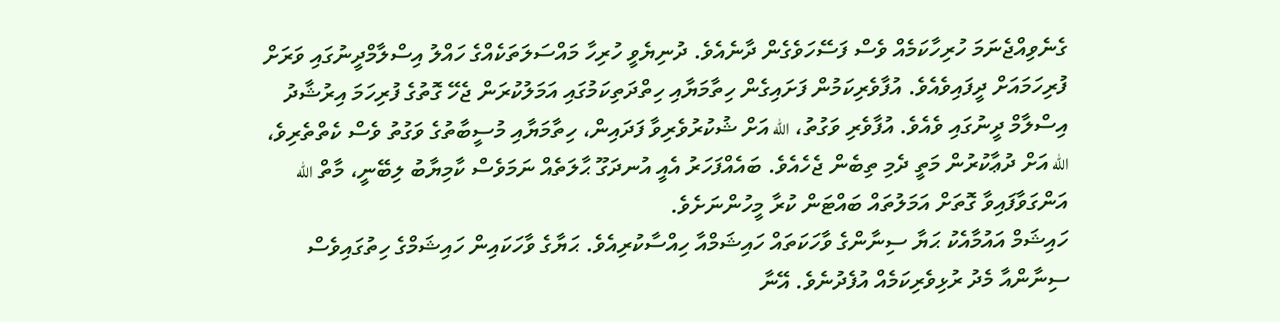ގެނެވިއްޖެނަމަ ހުރިހާކަމެއް ވެސް ފަސޭހަވެގެން ދާނެއެވެ. ދުނިޔެވީ ހުރިހާ މައްސަލަތަކެއްގެ ހައްލު އިސްލާމްދީނުގައި ވަރަށް ފުރިހަމައަށް ދީފައިވެއެވެ. އުފާވެރިކަމުން ފަށައިގެން ހިތާމަޔާއި ހިތްދަތިކަމުގައި އަމަލުކުރަން ޖެހޭ ގޮތުގެ ފުރިހަމަ އިރުޝާދު އިސްލާމް ދީނުގައި ވެއެވެ. އުފާވެރި ވަގުތު، الله އަށް ޝުކުރުވެރިވާ ފަދައިން، ހިތާމަޔާއި މުސީބާތުގެ ވަގުތު ވެސް ކެތްތެރިވެ، الله އަށް ދުޢާކުރުން މަތީ ދެމި ތިބެން ޖެހެއެވެ. ބައެއްފަހަރު އެއީ އުނދަގޫ ޙާލަތެއް ނަމަވެސް ކާމިޔާބު ލިބޭނީ، މާތް الله އަންގަވާފައިވާ ގޮތަށް އަމަލުތައް ބައްޓަން ކުރާ މީހުންނަށެވެ.
ހައިޝަމް އައުމާއެކު ޙަޔާ ސިނާންގެ ވާހަކަތައް ހައިޝަމްއާ ހިއްސާކުރިއެވެ. ޙަޔާގެ ވާހަކައިން ހައިޝަމްގެ ހިތުގައިވެސް ސިނާންއާ މެދު ރުޅިވެރިކަމެއް އުފެދުނެވެ. އޭނާ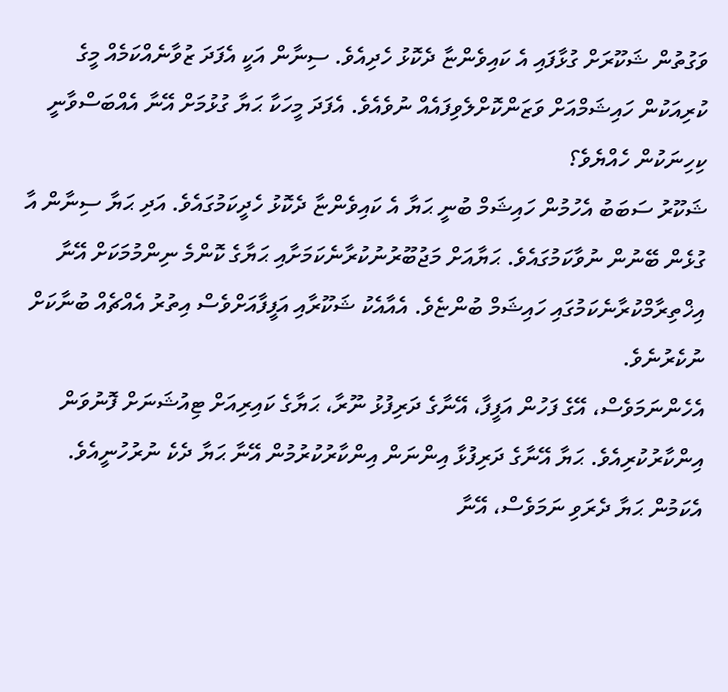ވަގުތުން ޝަކޫރަށް ގުޅާފައި އެ ކައިވެންޏާ ދެކޮޅު ހެދިއެވެ. ސިނާން އަކީ އެފަދަ ޒުވާނެއްކަމެއް މީގެ ކުރިއަކުން ހައިޝަމްއަށް ވަޒަންކޮށްލެވިފައެއް ނުވެއެވެ. އެފަދަ މީހަކާ ޙަޔާ ގުޅުމަށް އޭނާ އެއްބަސްވާނީ ކިހިނަކުން ހެއްޔެވެ؟
ޝަކޫރު ސަބަބު އެހުމުން ހައިޝަމް ބުނީ ޙަޔާ އެ ކައިވެންޏާ ދެކޮޅު ހެދީކަމުގައެވެ. އަދި ޙަޔާ ސިނާން އާ ގުޅެން ބޭނުން ނުވާކަމުގައެވެ. ޙަޔާއަށް މަޖުބޫރުނުކުރާނެކަމަށާއި ޙަޔާގެ ކޮންމެ ނިންމުމަކަށް އޭނާ އިޚްތިރާމްކުރާނެކަމުގައި ހައިޝަމް ބުންޏެވެ. އެއާއެކު ޝަކޫރާއި އަފީފާއަށްވެސް އިތުރު އެއްޗެއް ބުނާކަށް ނުކެރުނެވެ.
އެހެންނަމަވެސް، އޭގެ ފަހުން އަފީފާ، އޭނާގެ ދަރިފުޅު ނޫރާ، ޙަޔާގެ ކައިރިއަށް ޓިއުޝަނަށް ފޮނުވަން އިންކާރުކުރިއެވެ. ޙަޔާ އޭނާގެ ދަރިފުޅާ އިންނަން އިންކާރުކުރުމުން އޭނާ ޙަޔާ ދެކެ ނުރުހުނީއެވެ. އެކަމުން ޙަޔާ ދެރަވި ނަމަވެސް، އޭނާ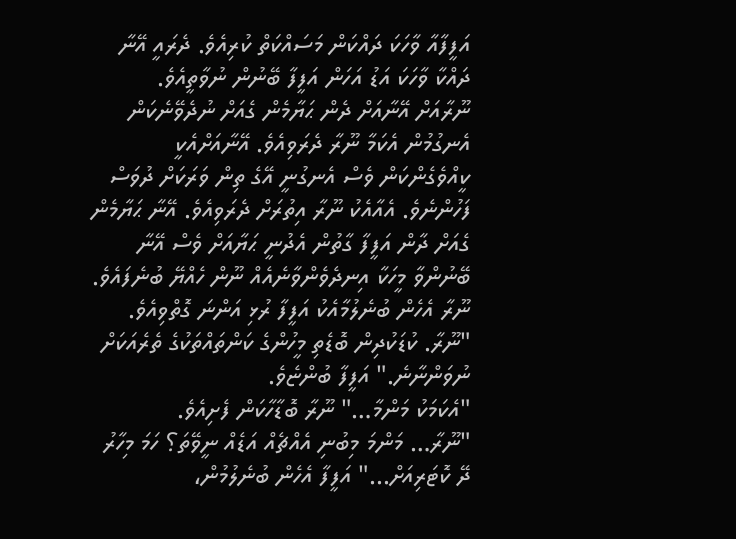އަފީފާއާ ވާހަކަ ދައްކަން މަސައްކަތް ކުރިއެވެ. ދެރައީ އޭނާ ދައްކާ ވާހަކަ އަޑު އަހަން އަފީފާ ބޭނުން ނުވާތީއެވެ.
ނޫރާއަށް އޭނާއަށް ދެން ޙަޔާމެން ގެއަށް ނުދެވޭނެކަން އެނގުމުން އެކަމާ ނޫރާ ދެރަވިއެވެ. އޭނާއަށްއެކީ ކީއްވެގެންކަން ވެސް އެނގުނީ އޭގެ ތިން ވަރަކަށް ދުވަސް ފަހުންނެވެ. އެއާއެކު ނޫރާ އިތުރަށް ދެރަވިއެވެ. އޭނާ ޙަޔާމެން ގެއަށް ދާން އަފީފާ ގާތުން އެދުނީ ޙަޔާއަށް ވެސް އޭނާ ބޭނުންވާ މީހަކާ އިނދެވެންވާނެއެއް ނޫން ހެއްޔޭ ބުނެފައެވެ. ނޫރާ އެހެން ބުނެލުމާއެކު އަފީފާ ރުޅި އަންނަ ގޮތްވިއެވެ.
"ނޫރާ. ކުޑަކުދިން ބޮޑެތި މީހުންގެ ކަންތައްތަކުގެ ތެރެއަކަށް ނުވަންނާނެ." އަފީފާ ބުންޏެވެ.
"އެކަމަކު މަންމާ…" ނޫރާ ބޮޑާހާކަން ފެށިއެވެ.
"ނޫރާ… މަންމަ މިބުނި އެއްޗެއް އަޑެއް ނީވޭތަ؟ ހަމަ މިހާރު ދޭ ކޮޓަރިއަށް..." އަފީފާ އެހެން ބުނެލުމުން،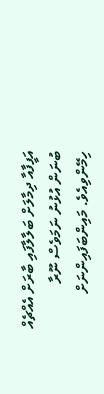އަފީފާއާ ދިމާލަށް ބަލާލާފައި ބާރަށް އެއްޗެއް ބުނަން އުޅުނު ނަމަވެސް ނޫރާ ހިމޭންވިއެވެ. މައިންބަފައިންނަށް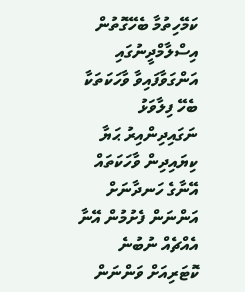ކަމޭހިތުމާ ބެހޭގޮތުން އިސްލާމްދީނުގައި އަންގަވާފައިވާ ވާހަކަތަކާ ބެހޭ ފިލާވަޅު ނަގައިދިންއިރު ޙަޔާ ކިޔައިދިން ވާހަކަތައް އޭނާގެ ހަނދާނަށް އަންނަން ފެށުމުން އޭނާ އެއްޗެއް ނުބުނެ ކޮޓަރިއަށް ވަންނަން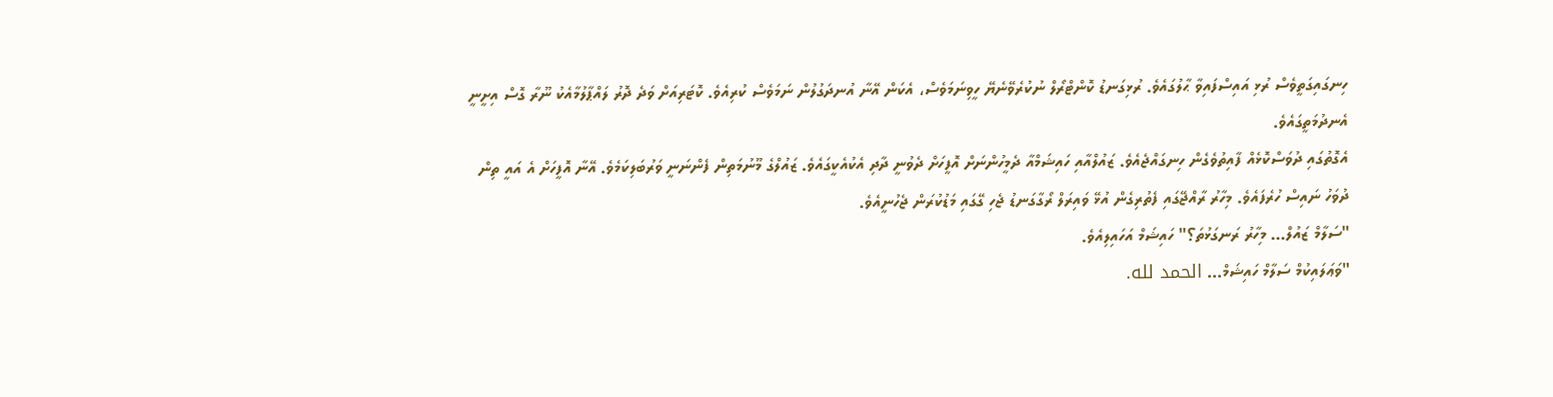ހިނގައިގަތީވެސް ރުޅި އައިސްފައިވާ ޙާލުގައެވެ. ރުޅިގަނޑު ކޮންޓްރޯލް ނުކުރެވޭނެޔޭ ހީވިނަމަވެސް، އެކަން އޭނާ އުނދަގުލުން ނަމަވެސް ކުރިއެވެ. ކޮޓަރިއަށް ވަދެ ދޮރު ލައްޕާލުމާއެކު ނޫރާ ގޮސް އިށީނީ އެނދުމަތީގައެވެ.
އެގޮތުގައި ދުވަސްކޮޅެއް ފާއިތުވެގެން ހިނގައްޖެއެވެ. ޒައުލްއާއި ހައިޝަމްއާ ދެމީހުންނަށް އޮފީހަށް ދެވުނީ ދާދި އެކުއެކީގައެވެ. ޒައުލްގެ މޫނުމަތިން ފެންނަނީ ވަރުބަލިކަމެވެ. އޭނާ އޮފީހަށް އެ އައީ ތިން ދުވަހު ނައިސް ހުރެފައެވެ. މިހާރު ރާއްޖޭގައި ފެތުރިގެން އުޅޭ ވައިރަލް ރޯގާގަނޑު ޖެހި ގޭގައި މަޑުކުރަން ޖެހުނީއެވެ.
"ސަލާމް ޒައުލް… މިހާރު ރަނގަޅުތަ؟" ހައިޝަމް އަހައިލިއެވެ.
"ވަޢަލައިކުމް ސަލާމް ހައިޝަމް... الحمد لله.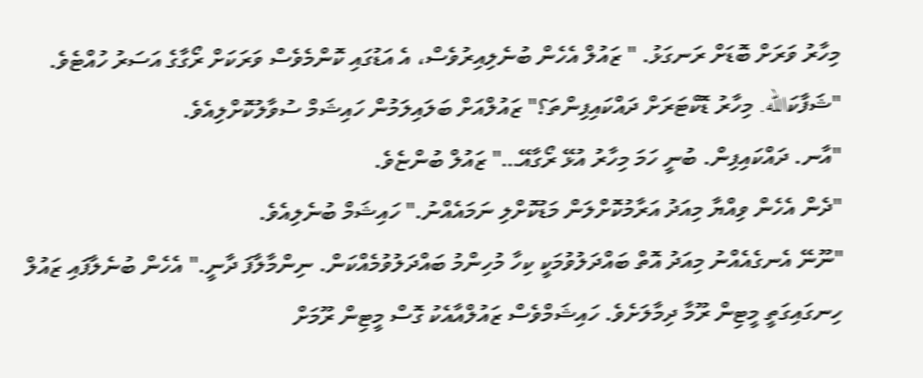މިހާރު ވަރަށް ބޮޑަށް ރަނގަޅު. " ޒައުލް އެހެން ބުނެލިއިރުވެސް، އެ އަޑުގައި ކޮންމެވެސް ވަރަކަށް ރޯގާގެ އަސަރު ހުއްޓެވެ.
"ޝަފާކަالله. މިހާރު ޑޮކްޓަރަށް ދައްކައިފިންތަ؟" ޒައުލްއަށް ބަލައިލަމުން ހައިޝަމް ސުވާލުކޮށްލިއެވެ.
"އާނ. ދައްކައިފިން. ބުނީ ހަމަ މިހާރު އުޅޭ ރޯގާއޭ…" ޒައުލް ބުންޏެވެ.
"ދެން އެހެން ވިއްޔާ މިއަދު އަރާމުކޮށްލަން މަޑުކޮށްލި ނަމައެއްނު." ހައިޝަމް ބުނެލިއެވެ.
"ނޫނޭ އެނގެއެއްނު މިއަދު އޮތް ބައްދަލުވުމަކީ ކިހާ މުހިންމު ބައްދަލުވުމެއްކަން. ނިންމާލާފަ ދާނީ." އެހެން ބުނެލާފައި ޒައުލް ހިނގައިގަތީ މީޓިން ރޫމާ ދިމާލަށެވެ. ހައިޝަމްވެސް ޒައުލްއާއެކު ގޮސް މީޓިން ރޫމަށް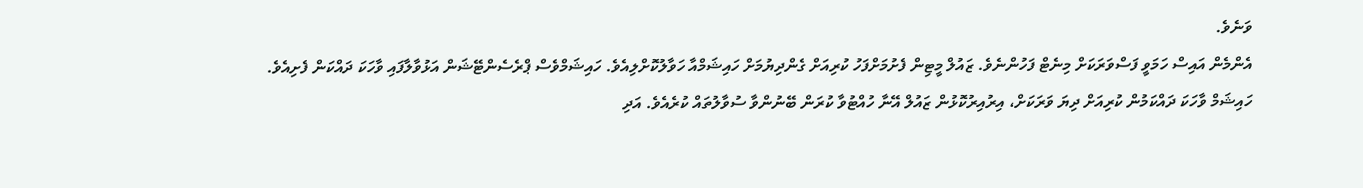ވަނެވެ.
އެންމެން އައިސް ހަމަވީ ފަސްވަރަކަށް މިނެޓް ފަހުންނެވެ. ޒައުލް މީޓިން ފެށުމަށްފަހު ކުރިއަށް ގެންދިޔުމަށް ހައިޝަމްއާ ހަވާލުކޮށްލިއެވެ. ހައިޝަމްވެސް ޕްރެސެންޓޭޝަން އަޅުވާލާފައި ވާހަކަ ދައްކަން ފެށިއެވެ.
ހައިޝަމް ވާހަކަ ދައްކަމުން ކުރިއަށް ދިޔަ ވަރަކަށް، އިރުއިރުކޮޅުން ޒައުލް އޭނާ ހުއްޓުވާ ކުރަން ބޭނުންވާ ސުވާލުތައް ކުރެއެވެ. އަދި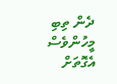ދެން ތިބި މީހުންވެސް އެގޮތަށް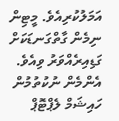އަމަލުކުރިއެވެ. މީޓިން ނިމެން ގާތްގަނޑަކަށް ގަޑިއިރެއްވަރު ވިއެވެ. އެންމެން ނުކުތުމުން ހައިޝަމް ލެޕްޓޮޕް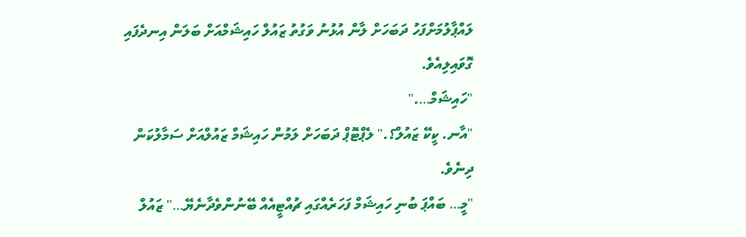ލައްޕާލުމަށްފަހު ދަބަހަށް ލާން އުޅުނު ވަގުތު ޒައުލް ހައިޝަމްއަށް ބަލަން އިނދެފައި ގޮވައިލިއެވެ.
"ހައިޝަމް…."
"އާނ. ކީކޭ ޒައުލް؟." ލެޕްޓޮޕް ދަބަހަށް ލަމުން ހައިޝަމް ޒައުލްއަށް ސަމާލުކަން ދިނެވެ.
"މީ… ބައްޕަ ބުނި ހައިޝަމް ފަހަރެއްގައި ޗުއްޓީއެއް ބޭނުންވެދާނެޔޭ…" ޒައުލް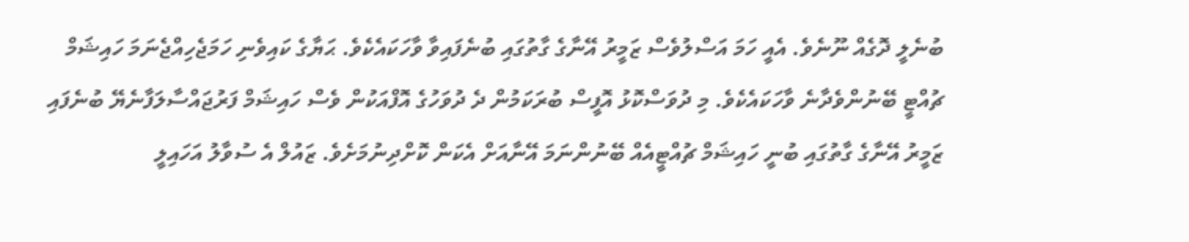ބުނެލީ ދޮގެއް ނޫނެވެ. އެއީ ހަމަ އަސްލުވެސް ޒަމީރު އޭނާގެ ގާތުގައި ބުނެފައިވާ ވާހަކައެކެވެ. ޙަޔާގެ ކައިވެނި ހަމަޖެހިއްޖެނަމަ ހައިޝަމް ޗުއްޓީ ބޭނުންވެދާނެ ވާހަކައެކެވެ. މި ދުވަސްކޮޅު އޮފީސް ބުރަކަމުން ދެ ދުވަހުގެ އޮފްއަކުން ވެސް ހައިޝަމް ފަރުޖައްސާލަފާނެޔޭ ބުނެފައި ޒަމީރު އޭނާގެ ގާތުގައި ބުނީ ހައިޝަމް ޗުއްޓީއެއް ބޭނުންނަމަ އޭނާއަށް އެކަން ކޮށްދިނުމަށެވެ. ޒައުލް އެ ސުވާލު އަހައިލީ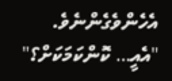އެހެންވެގެންނެވެ.
"އެއީ… ކޮންކަމަކަށް؟"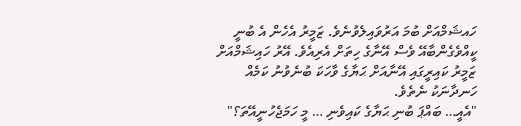ހައޝަމްއަށް ބުމަ އަރުވައިލެވުނެވެ. ޒަމީރު އެހެން އެ ބުނީ ކީއްވެގެންބާއޭ ވެސް އޭނާގެ ހިތަށް އެރިއެވެ. އޭރު ހައިޝަމްއަށް ޒަމީރު ކައިރީގައި އޭނާއަށް ޙަޔާގެ ވާހަކަ ބުނެވުނު ކަމެއް ހަނދާނަކު ނެތެވެ.
"އެއީ… ބައްޕަ ބުނި ޙަޔާގެ ކައިވެނި … މީ ހަމަޖެހުނީއޭތަ؟"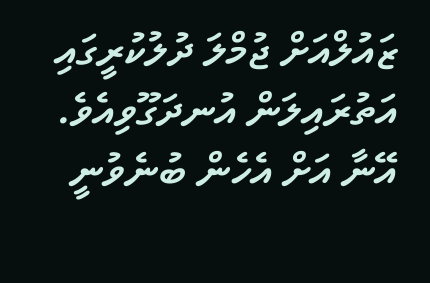ޒައުލްއަށް ޖުމްލަ ދުލުކުރީގައި އަތުރައިލަން އުނދަގޫވިއެވެ. އޭނާ އަށް އެހެން ބުނެވުނީ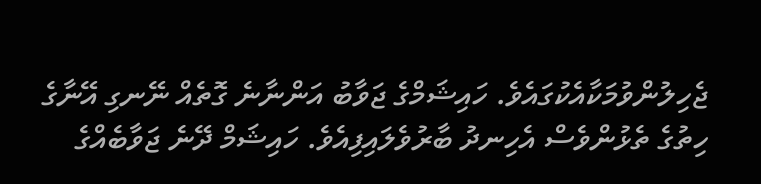ޖެހިލުންވުމަކާއެކުގައެވެ. ހައިޝަމްގެ ޖަވާބު އަންނާނެ ގޮތެއް ނޭނގި އޭނާގެ ހިތުގެ ތެޅުންވެސް އެހިނދު ބާރުވެލައިފިއެވެ. ހައިޝަމް ދޭނެ ޖަވާބެއްގެ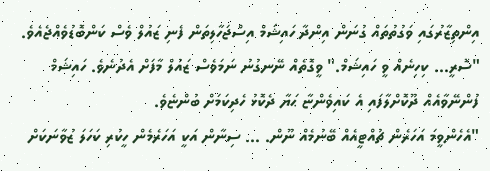އިންތިޒާރުގައި ވަގުތުތައް ގުނަން އިންދާ ހައިޝަމް އިސްޖަހާލިތަން ފެނި ޒައުލް ވެސް ކަންބޮޑުވެއްޖެއެވެ.
"ސޮރީ… ކިހިނެއް ވީ ހައިޝަމް." ވީގޮތެއް ނޭނގުނު ނަމަވެސް ޒައުލް މާފަށް އެދުނެވެ. ހައިޝަމް ފުންނޭވާއެއް ދޫކޮށްލާފައި އެ ކައިވެންޏާ ޙަޔާ ދެކޮޅު ހެދިކަމަށް ބުންޏެވެ.
"އެހެންވީމަ އަހަރެން ޗުއްޓީއެއް ބޭނުމެއް ނޫން. … ސިނާން އަކީ އަހަރެމެން ހީކުރި ކަހަލަ ޒުވާނަކަށް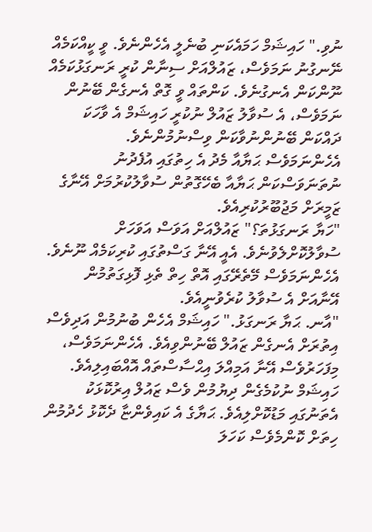ނުވި." ހައިޝަމް ހަމައެކަނި ބުނެލީ އެހެންނެވެ. ވީ ކީއްކަމެއް ނޭނގުނު ނަމަވެސް، ޒައުލްއަށް ސިނާން ކުރީ ރަނގަޅުކަމެއް ނޫންކަން އެނގުނެވެ. ކަންތައް ވީ ގޮތް އެނގެން ބޭނުން ނަމަވެސް، އެ ސުވާލު ޒައުލް ނުކުރީ ހައިޝަމް އެ ވާހަކަ ދައްކަން ބޭނުންނުވާކަން ވިސްނުމުންނެވެ. އެހެންނަމަވެސް ޙަޔާއާ މެދު އެ ހިތުގައި އުފެދުނު ނުތަނަވަސްކަން ޙަޔާއާ ބެހޭގޮތުން ސުވާލުކުރުމަށް އޭނާގެ ޒަމީރަށް މަޖުބޫރުކުރިއެވެ.
"ހަޔާ ރަނގަޅުތަ؟" ޒައުލްއަށް އަވަސް އަވަހަށް ސުވާލުކޮށްލެވުނެވެ. އެއީ އޭނާ ގަސްތުގައި ކުރިކަމެއް ނޫނެވެ. އެހެންނަމަވެސް މޭތެރޭގައި އޮތް ހިތް ތެޅި ފޮޅިގަތުމުން އޭނާއަށް އެ ސުވާލު ކުރެވުނީއެވެ.
"އާނ. ޙަޔާ ރަނގަޅު." ހައިޝަމް އެހެން ބުނުމުން އަދިވެސް އިތުރަށް އެނގެން ޒައުލް ބޭނުންވިއެވެ. އެހެންނަމަވެސް، މިފަހަރުވެސް އޭނާ އަމިއްލަ އިޙްސާސްތައް އޮއްބައިލިއެވެ. ހައިޝަމް ނުކުމެގެން ދިޔުމުން ވެސް ޒައުލް އިރުކޮޅަކު އެތަނުގައި މަޑުކޮށްލިއެވެ. ޙަޔާގެ އެ ކައިވެންޏާ ދެކޮޅު ހެދުމުން ހިތަށް ކޮންމެވެސް ކަހަލަ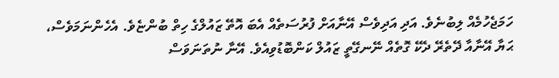ހަމަޖެހުމެއް ލިބުނެވެ. އަދި އަދިވެސް އޭނާއަށް ފުރުސަތެއް އެބަ އޮތޭ ޒައުލްގެ ހިތް ބުންޏެވެ. އެހެންނަމަވެސް، ޙަޔާ އޭނާއާ ދޭތެރޭ ދެކޭ ގޮތެއް ނޭނގޭތީ ޒައުލް ކަންބޮޑުވިއެވެ. އޭނާ ނުތަނަވަސް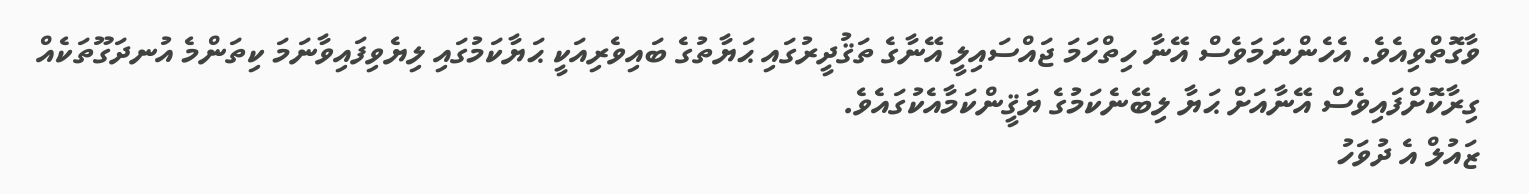ވާގޮތްވިއެވެ. އެހެންނަމަވެސް އޭނާ ހިތްހަމަ ޖައްސައިލީ އޭނާގެ ތަޤުދީރުގައި ޙަޔާތުގެ ބައިވެރިއަކީ ޙަޔާކަމުގައި ލިޔެވިފައިވާނަމަ ކިތަންމެ އުނދަގޫތަކެއް ގިރާކޮށްފައިވެސް އޭނާއަށް ޙަޔާ ލިބޭނެކަމުގެ ޔަޤީންކަމާއެކުގައެވެ.
ޒައުލް އެ ދުވަހު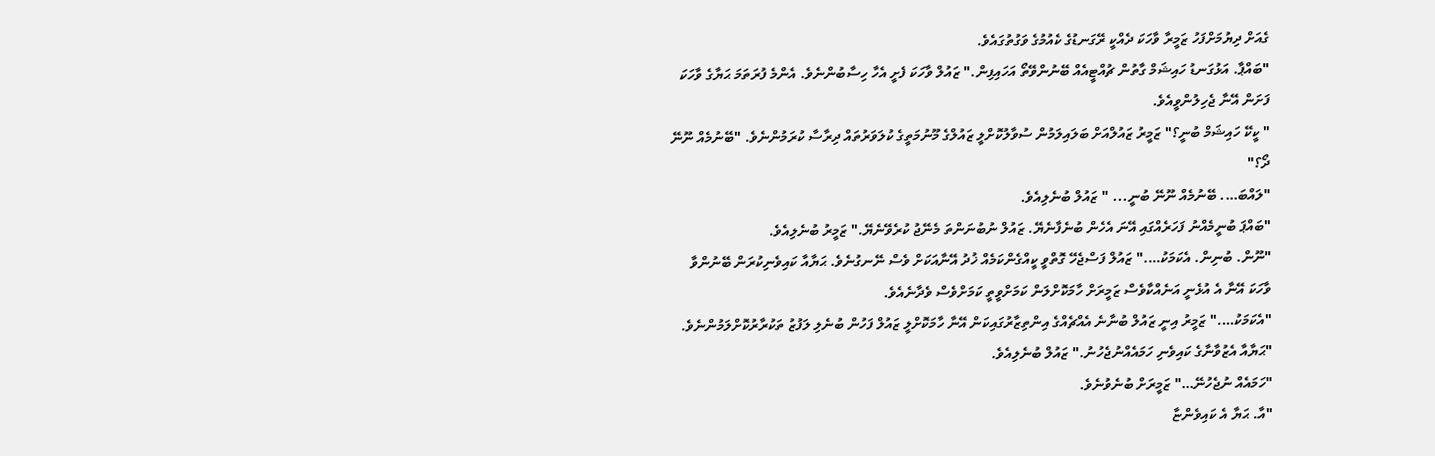ގެއަށް ދިޔުމަށްފަހު ޒަމީރާ ވާހަކަ ދެއްކީ ރޭގަނޑުގެ ކެއުމުގެ ވަގުތުގައެވެ.
"ބައްޕާ. އަޅުގަނޑު ހައިޝަމް ގާތުން ޗުއްޓީއެއް ބޭނުންވޭތޯ އަހައިފިން." ޒައުލް ވާހަކަ ފެށީ އެހާ ހިސާބުންނެވެ. އެންމެ ފުރަތަމަ ޙަޔާގެ ވާހަކަ ފަށަން އޭނާ ޖެހިލުންވީއެވެ.
" ކީކޭ ހައިޝަމް ބުނީ؟" ޒަމީރު ޒައުލްއަށް ބަލައިލަމުން ސުވާލުކޮށްލީ ޒައުލްގެ މޫނުމަތީގެ ކުލަވަރުތައް ދިރާސާ ކުރަމުންނެވެ. "ބޭނުމެއް ނޫނޭ ދޯ؟"
"ލައްބަ…. ބޭނުމެއް ނޫނޭ ބުނީ... " ޒައުލް ބުނެލިއެވެ.
"ބައްޕަ ބުނީމެއްނު ފަހަރެއްގައި އޭނަ އެހެން ބުނެފާނެޔޭ. ޒައުލް ނުބުނަންތަ މެނޭޖު ކުރެވޭނެޔޭ." ޒަމީރު ބުނެލިއެވެ.
"ނޫން. ބުނިން. އެކަމަކު…." ޒައުލް ފަސްޖެހޭ ގޮތްވީ ކީއްގެންކަމެއް ޚުދު އޭނާއަކަށް ވެސް ނޭނގުނެވެ. ޙަޔާއާ ކައިވެނިކުރަން ބޭނުންވާ ވާހަކަ އޭނާ އެ އުޅެނީ އަނެއްކާވެސް ޒަމީރަށް ހާމަކޮށްލަން ކަމަށްވީތީ ކަމަށްވެސް ވެދާނެއެވެ.
"އެކަމަކު…." ޒަމީރު އިނީ ޒައުލް ބުނާނެ އެއްޗެއްގެ އިންތިޒާރުގައިކަން އޭނާ ހާމަކޮށްލީ ޒައުލް ފަހުން ބުނެލި ލަފުޒު ތަކުރާރުކޮށްލަމުންނެވެ.
"ޙަޔާއާ އެޒުވާނާގެ ކައިވެނި ހަމައެއްނުޖެހުނު." ޒައުލް ބުނެލިއެވެ.
"ހަމައެއް ނުޖެހުނޭ…" ޒަމީރަށް ބުނެވުނެވެ.
"އާ. ޙަޔާ އެ ކައިވެންޏާ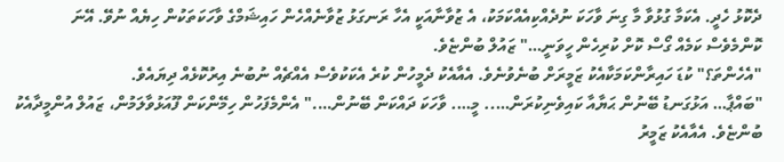ދެކޮޅު ހެދީ. އެކަމާ ގުޅުވާ މާ ގިނަ ވާހަކަ ނުދެއްކިއެއްކަމަކު، އެ ޒުވާނާއަކީ އެހާ ރަނގަޅު ޒުވާނެއްހެން ހައިޝަމްގެ ވާހަކަތަކުން ހިޔެއް ނުވޭ. އޭނަ ކޮންމެވެސް ކަމެއް ގޯސް ކޮށް ކުރިހެން ހީވަނީ…" ޒައުލް ބުންޏެވެ.
"އެހެންތަ؟" ކުޑަ ހައިރާންކަމަކާއެކު ޒަމީރަށް ބުނެވުނެވެ. އެއާއެކު ދެމީހުން ކުރެ އެކަކުވެސް އެއްޗެއް ނުބުނެ އިރުކޮޅެއް ދިޔައެވެ.
"ބައްޕާ… އަޅުގަނޑު ބޭނުން ޙަޔާއާ ކައިވެނިކުރަން….. މީ…. ވާހަކަ ދައްކަން ބޭނުން…." އެންމެފަހުން ހިމޭންކަން ފޫއަޅުވާލަމުން، ޒައުލް އުންމީދާއެކު ބުންޏެވެ. އެއާއެކު ޒަމީރު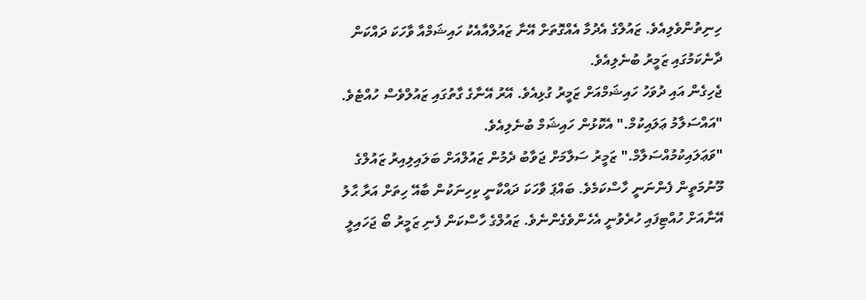ހިނިތުންވެލިއެވެ. ޒައުލްގެ އެދުމާ އެއްގޮތަށް އޭނާ ޒައުލްއާއެކު ހައިޝަމްއާ ވާހަކަ ދައްކަން ދާނެކަމުގައި ޒަމީރު ބުނެލިއެވެ.
ޖެހިގެން އައި ދުވަހު ހައިޝަމްއަށް ޒަމީރު ގުޅިއެވެ. އޭރު އޭނާގެ ގާތުގައި ޒައުލްވެސް ހުއްޓެވެ.
"އައްސަލާމު ޢަލައިކުމް." އެކޮޅުން ހައިޝަމް ބުނެލިއެވެ.
"ވަޢަލައިކުމުއްސަލާމް." ޒަމީރު ސަލާމަށް ޖަވާބު ދެމުން ޒައުލްއަށް ބަލައިލިއިރު ޒައުލްގެ މޫނުމަތީން ފެންނަނީ ހާސްކަމެވެ. ބައްޕަ ވާހަކަ ދައްކާނީ ކިހިނަކުން ބާއޭ ހިތަށް އަރާ ޙާލު އޭނާއަށް ހުއްޓިފައި ހުރެވުނީ އެހެންވެގެންނެވެ. ޒައުލްގެ ހާސްކަން ފެނި ޒަމީރު ބޯ ޖަހައިލީ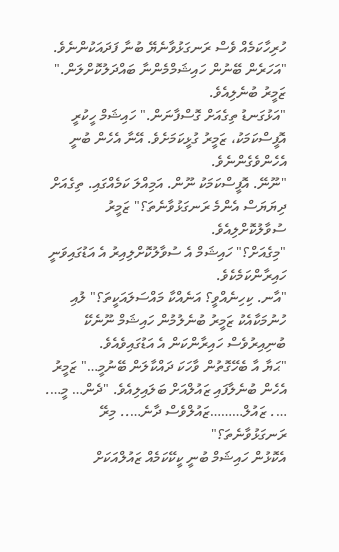ހުރިހާކަމެއް ވެސް ރަނގަޅުވާނެޔޭ ބުނާ ފަދައަކުންނެވެ.
"އަހަރެން ބޭނުން ހައިޝަމްމެންނާ ބައްދަލުކޮށްލަން." ޒަމީރު ބުނެލިއެވެ.
"އަޅުގަނޑު ތިގެއަށް ގޮސްފާނަން." ހައިޝަމް ހީކުރީ އޮފީސްކަމަކު، ޒަމީރު ގުޅީކަމަށެވެ. އޭނާ އެހެން ބުނީ އެހެންވެގެންނެވެ.
"ނޫނޭ. އޮފީސްކަމަކު ނޫން. އަމިއްލަ ކަމެއްގައި. ތިގެއަށް ދިޔަޔަސް އެންމެ ރަނގަޅުވާނެތަ؟" ޒަމީރު ސުވާލުކޮށްލިއެވެ.
"މިގެއަށް؟" ހައިޝަމް އެ ސުވާލުކޮށްލިއިރު އެ އަޑުގައިވަނީ ހައިރާންކަމެކެވެ.
"އާނ. ކިހިނެއްވީ؟ އަނެއްކާ މައްސަލައަކީތަ؟" ލުއި ހުނުމަކާއެކު ޒަމީރު ބުނެލުމުން ހައިޝަމް ނޫނެކޭ ބުނިއިރުވެސް ހައިރާންކަން އެ އަޑުގައިވެއެވެ.
"ޙަޔާ އާ ބެހޭގޮތުން ވާހަކަ ދައްކާލަން ބޭނުމީ…" ޒަމީރު އެހެން ބުނެލާފައި ޒައުލްއަށް ބަލައިލިއެވެ. "ދެން… މީ…. …. ޒައުލް………ޒައުލްވެސް ދާނެ….. މިރޭ ރަނގަޅުވާނެތަ؟"
އެކޮޅުން ހައިޝަމް ބުނީ ކީކޭކަމެއް ޒައުލްއަކަށް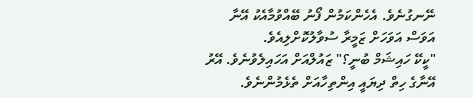ނޭނގުނެވެ. އެހެންކަމުން ފޯނު ބޭއްވުމާއެކު އޭނާ އަވަސް އަވަހަށް ޒަމީރާ ސުވާލުކޮށްލިއެވެ.
"ކީކޭ ހައިޝަމް ބުނީ؟" ޒައުލްއަށް އަހައިލެވުނެވެ. އޭރު އޭނާގެ ހިތް ދިޔައީ އިންތިހާއަށް ތެޅެމުންނެވެ.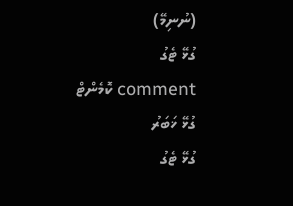(ނުނިމޭ)
ގުޅޭ ޓެގު
comment ކޮމެންޓް
ގުޅޭ ޚަބަރު
ގުޅޭ ޓެގު